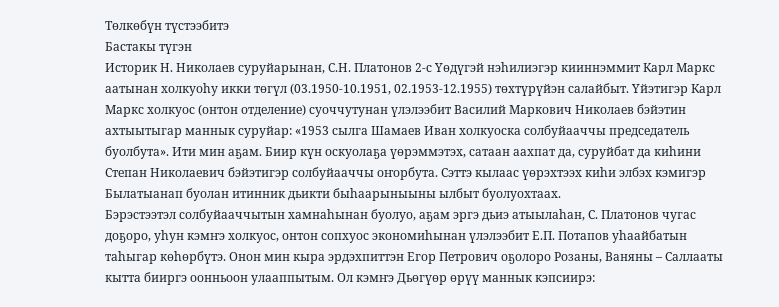Төлкөбүн түстээбитэ
Бастакы түгэн
Историк Н. Николаев суруйарынан, С.Н. Платонов 2-с Үөдүгэй нэһилиэгэр кииннэммит Карл Маркс аатынан холкуоһу икки төгүл (03.1950-10.1951, 02.1953-12.1955) төхтүрүйэн салайбыт. Үйэтигэр Карл Маркс холкуос (онтон отделение) суоччутунан үлэлээбит Василий Маркович Николаев бэйэтин ахтыытыгар маннык суруйар: «1953 сылга Шамаев Иван холкуоска солбуйааччы председатель буолбута». Ити мин аҕам. Биир күн оскуолаҕа үөрэммэтэх, сатаан аахпат да, суруйбат да киһини Степан Николаевич бэйэтигэр солбуйааччы оҥорбута. Сэттэ кылаас үөрэхтээх киһи элбэх кэмигэр Былатыанап буолан итинник дьикти быһаарыныыны ылбыт буолуохтаах.
Бэрэстээтэл солбуйааччытын хамнаһынан буолуо, аҕам эргэ дьиэ атыылаһан, С. Платонов чугас доҕоро, уһун кэмҥэ холкуос, онтон сопхуос экономиһынан үлэлээбит Е.П. Потапов уһаайбатын таһыгар көһөрбүтэ. Онон мин кыра эрдэхпиттэн Егор Петрович оҕолоро Розаны, Ваняны – Саллааты кытта бииргэ оонньоон улааппытым. Ол кэмҥэ Дьөгүөр өрүү маннык кэпсиирэ: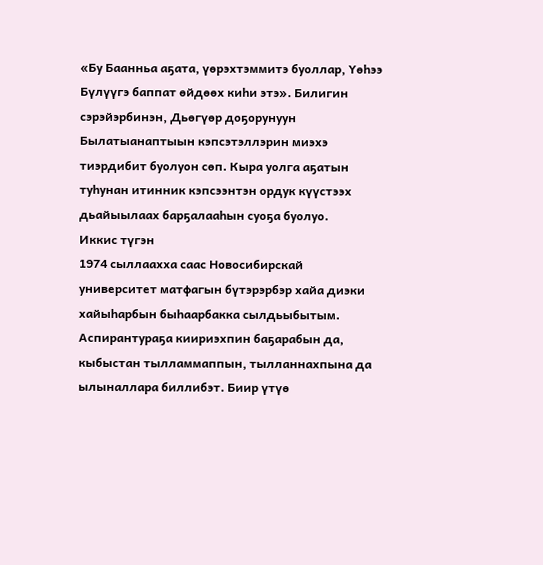«Бу Баанньа аҕата, үөрэхтэммитэ буоллар, Үөһээ Бүлүүгэ баппат өйдөөх киһи этэ». Билигин сэрэйэрбинэн, Дьөгүөр доҕорунуун Былатыанаптыын кэпсэтэллэрин миэхэ тиэрдибит буолуон сөп. Кыра уолга аҕатын туһунан итинник кэпсээнтэн ордук күүстээх дьайыылаах барҕалааһын суоҕа буолуо.
Иккис түгэн
1974 сыллаахха саас Новосибирскай университет матфагын бүтэрэрбэр хайа диэки хайыһарбын быһаарбакка сылдьыбытым. Аспирантураҕа киириэхпин баҕарабын да, кыбыстан тылламмаппын, тылланнахпына да ылыналлара биллибэт. Биир үтүө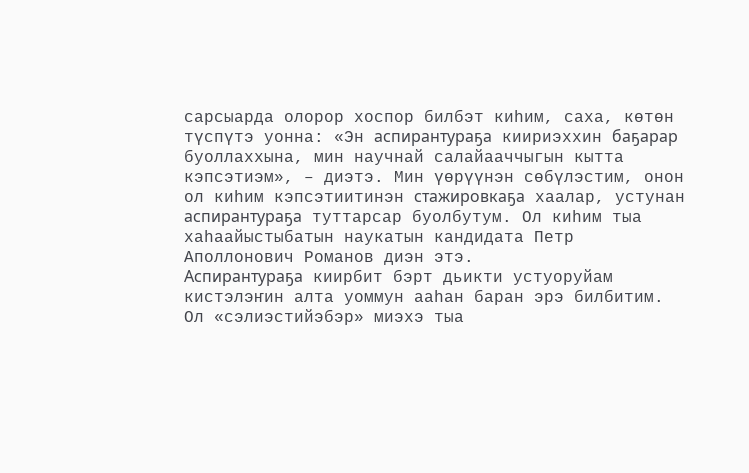сарсыарда олорор хоспор билбэт киһим, саха, көтөн түспүтэ уонна: «Эн аспирантураҕа киириэххин баҕарар буоллаххына, мин научнай салайааччыгын кытта кэпсэтиэм», – диэтэ. Мин үөрүүнэн сөбүлэстим, онон ол киһим кэпсэтиитинэн стажировкаҕа хаалар, устунан аспирантураҕа туттарсар буолбутум. Ол киһим тыа хаһаайыстыбатын наукатын кандидата Петр Аполлонович Романов диэн этэ.
Аспирантураҕа киирбит бэрт дьикти устуоруйам кистэлэҥин алта уоммун ааһан баран эрэ билбитим. Ол «сэлиэстийэбэр» миэхэ тыа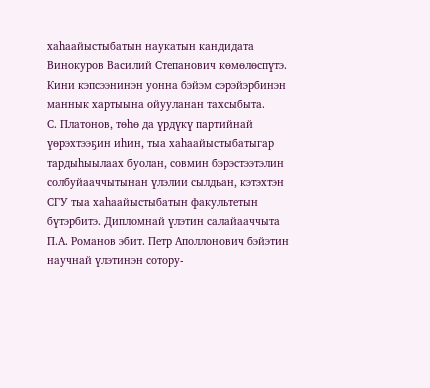хаһаайыстыбатын наукатын кандидата Винокуров Василий Степанович көмөлөспүтэ. Кини кэпсээнинэн уонна бэйэм сэрэйэрбинэн маннык хартыына ойууланан тахсыбыта.
С. Платонов, төһө да үрдүкү партийнай үөрэхтээҕин иһин, тыа хаһаайыстыбатыгар тардыһыылаах буолан, совмин бэрэстээтэлин солбуйааччытынан үлэлии сылдьан, кэтэхтэн СГУ тыа хаһаайыстыбатын факультетын бүтэрбитэ. Дипломнай үлэтин салайааччыта П.А. Романов эбит. Петр Аполлонович бэйэтин научнай үлэтинэн сотору-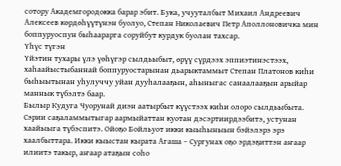сотору Академгородокка барар эбит. Бука, учууталбыт Михаил Андреевич Алексеев көрдөһүүтүнэн буолуо, Степан Николаевич Петр Аполлоновичка мин боппуруоспун быһаарарга соруйбут курдук буолан тахсар.
Үһүс түгэн
Үйэтин тухары үлэ үөһүгэр сылдьыбыт, өрүү сүрдээх эппиэтинэстээх, хаһаайыстыбаннай боппуруостарынан дьарыктаммыт Степан Платонов киһи быһыытынан уһулуччу уйан дууһалааҕын, аһыныгас санаалааҕын арыйар маннык түбэлтэ баар.
Былыр Кудуга Чуорунай диэн аатырбыт күүстээх киһи олоро сылдьыбыта. Сэрии саҕаламмытыгар аармыйаттан куотан дэсэртиирдээбитэ, устунан хаайыыга түбэспитэ. Ойоҕо Бойльуот икки кыыһыныын бэйэлэрэ эрэ хаалбыттара. Икки кыыстан кырата Агаша – Сургунах оҕо эрдэҕиттэн аҥаар илиитэ такыр, аҥаар атаҕын соһо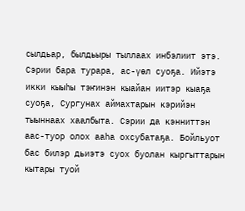сылдьар, былдьыры тыллаах инбэлиит этэ. Сэрии бара турара, ас-үөл суоҕа. Ийэтэ икки кыыһы тэҥинэн кыайан иитэр кыаҕа суоҕа, Сургунах аймахтарын кэрийэн тыыннаах хаалбыта. Сэрии да кэнниттэн аас-туор олох ааһа охсубатаҕа. Бойльуот бас билэр дьиэтэ суох буолан кыргыттарын кытары туой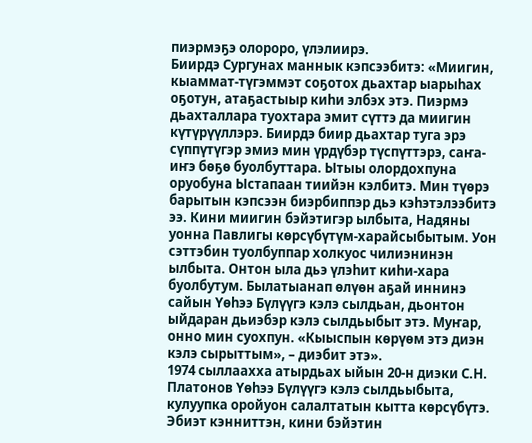пиэрмэҕэ олороро, үлэлиирэ.
Биирдэ Сургунах маннык кэпсээбитэ: «Миигин, кыаммат-түгэммэт соҕотох дьахтар ыарыһах оҕотун, атаҕастыыр киһи элбэх этэ. Пиэрмэ дьахталлара туохтара эмит сүттэ да миигин күтүрүүллэрэ. Биирдэ биир дьахтар туга эрэ сүппүтүгэр эмиэ мин үрдүбэр түспүттэрэ, саҥа-иҥэ бөҕө буолбуттара. Ытыы олордохпуна оруобуна Ыстапаан тиийэн кэлбитэ. Мин түөрэ барытын кэпсээн биэрбиппэр дьэ кэһэтэлээбитэ ээ. Кини миигин бэйэтигэр ылбыта, Надяны уонна Павлигы көрсүбүтүм-харайсыбытым. Уон сэттэбин туолбуппар холкуос чилиэнинэн ылбыта. Онтон ыла дьэ үлэһит киһи-хара буолбутум. Былатыанап өлүөн аҕай иннинэ сайын Үөһээ Бүлүүгэ кэлэ сылдьан, дьонтон ыйдаран дьиэбэр кэлэ сылдьыбыт этэ. Муҥар, онно мин суохпун. «Кыыспын көрүөм этэ диэн кэлэ сырыттым», – диэбит этэ».
1974 сыллаахха атырдьах ыйын 20-н диэки С.Н. Платонов Үөһээ Бүлүүгэ кэлэ сылдьыбыта, кулуупка оройуон салалтатын кытта көрсүбүтэ. Эбиэт кэнниттэн, кини бэйэтин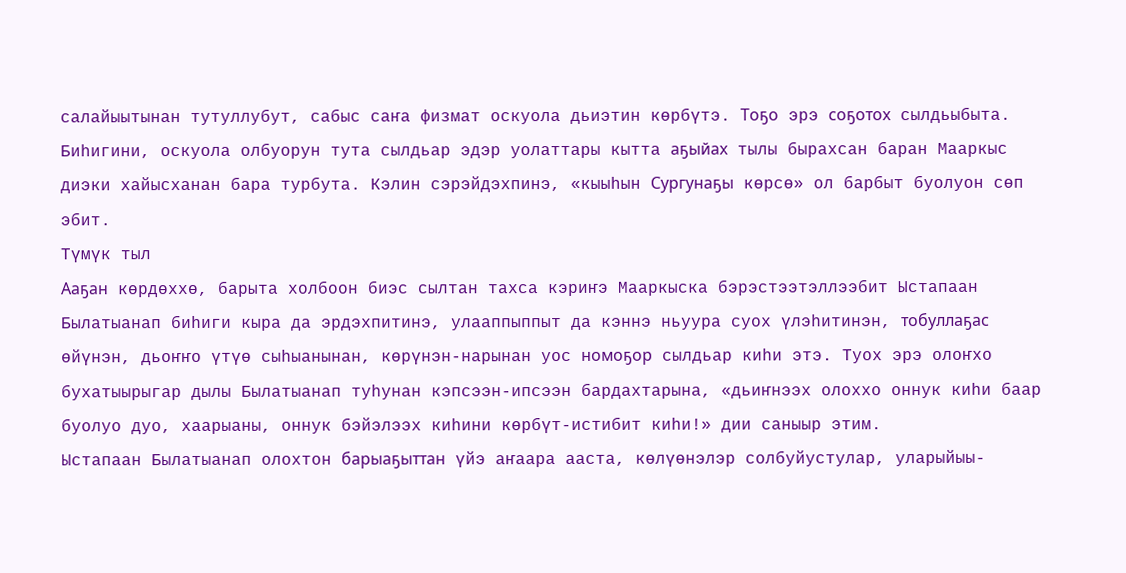салайыытынан тутуллубут, сабыс саҥа физмат оскуола дьиэтин көрбүтэ. Тоҕо эрэ соҕотох сылдьыбыта. Биһигини, оскуола олбуорун тута сылдьар эдэр уолаттары кытта аҕыйах тылы бырахсан баран Мааркыс диэки хайысханан бара турбута. Кэлин сэрэйдэхпинэ, «кыыһын Сургунаҕы көрсө» ол барбыт буолуон сөп эбит.
Түмүк тыл
Ааҕан көрдөххө, барыта холбоон биэс сылтан тахса кэриҥэ Мааркыска бэрэстээтэллээбит Ыстапаан Былатыанап биһиги кыра да эрдэхпитинэ, улааппыппыт да кэннэ ньуура суох үлэһитинэн, тобуллаҕас өйүнэн, дьоҥҥо үтүө сыһыанынан, көрүнэн-нарынан уос номоҕор сылдьар киһи этэ. Туох эрэ олоҥхо бухатыырыгар дылы Былатыанап туһунан кэпсээн-ипсээн бардахтарына, «дьиҥнээх олоххо оннук киһи баар буолуо дуо, хаарыаны, оннук бэйэлээх киһини көрбүт-истибит киһи!» дии саныыр этим.
Ыстапаан Былатыанап олохтон барыаҕыттан үйэ аҥаара ааста, көлүөнэлэр солбуйустулар, уларыйыы-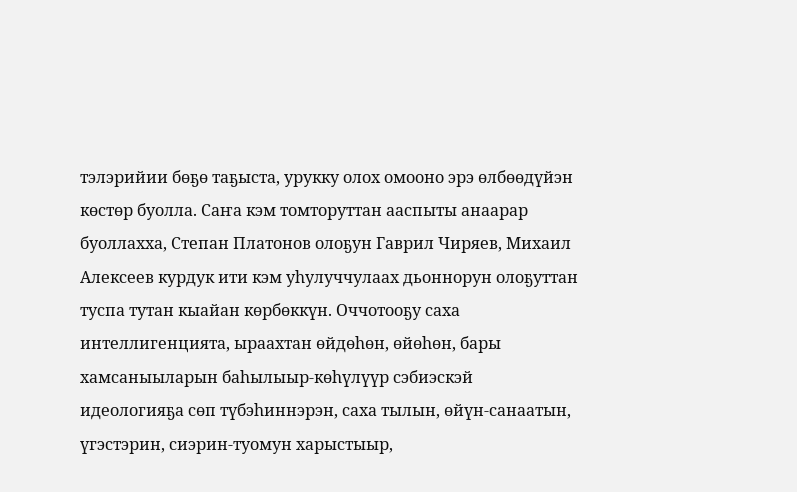тэлэрийии бөҕө таҕыста, урукку олох омооно эрэ өлбөөдүйэн көстөр буолла. Саҥа кэм томторуттан ааспыты анаарар буоллахха, Степан Платонов олоҕун Гаврил Чиряев, Михаил Алексеев курдук ити кэм уһулуччулаах дьоннорун олоҕуттан туспа тутан кыайан көрбөккүн. Оччотооҕу саха интеллигенцията, ыраахтан өйдөһөн, өйөһөн, бары хамсаныыларын баһылыыр-көһүлүүр сэбиэскэй идеологияҕа сөп түбэһиннэрэн, саха тылын, өйүн-санаатын, үгэстэрин, сиэрин-туомун харыстыыр,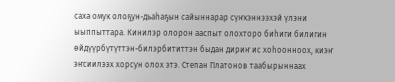саха омук олоҕун-дьаһаҕын сайыннарар сүҥкэннээхэй үлэни ыыппыттара. Кинилэр олорон ааспыт олохторо биһиги билигин өйдүүрбүтүттэн-билэрбититтэн быдан дириҥ ис хоһоонноох, киэҥ эҥсиилээх хорсун олох этэ. Степан Платонов таабырыннаах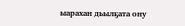ыарахан дьылҕата ону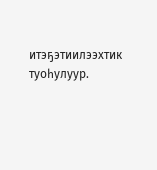итэҕэтиилээхтик туоһулуур.